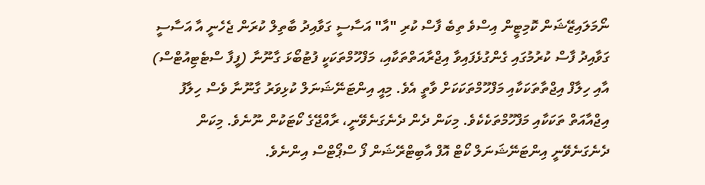ނޯމަލައިޒޭޝަން ކޮމިޓީން އިސްވެ ތިބެ ފާސް ކުރި "އާ" އަސާސީ ގަވާއިދު ބާތިލް ކުރަން ޖެހެނީ އާ އަސާސީ ގަވާއިދު ފާސް ކުރުމުގައި ގެންގުޅެފައިވާ އިޖްރާއަތްތަކާއި، މަފްހޫމްތަކަކީ ފުޓުބޯޅަ ގާނޫނާ (ފީފާ ސްޓެޓިއުޓްސް) އާއި ހިލާފް އިޖްތާތަކަކާއި މަފްހޫމްތަކަކަށް ވާތީ އެވެ. މިއީ އިންޓަނޭޝަނަލް ކުޅިވަރު ގާނޫނާ ވެސް ހިލާފު އިޖްއާއަތް ތަކަކާއި މަފްހޫމްތަކެކެވެ. މިކަން ދެން ދެނެގަނެވޭނީ، ރާއްޖޭގެ ކޯޓަކުން ނޫނެވެ. މިކަން ދެނެގަނެވޭނީ އިންޓަނޭޝަނަލް ކޯޓް އޮފް އާބިޓްރޭޝަން ފޯ ސްޕޯޓްސް އިންނެވެ.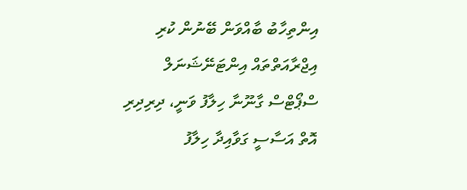އިންތިހާބު ބާއްވަން ބޭނުން ކުރި އިޖްރާއަތްތައް އިންޓަނޭޝަނަލް ސްޕޯޓްސް ގާނޫނާ ހިލާފު ވަނީ، ދިރިދިރި އޮތް އަސާސީ ގަވާއިދާ ހިލާފު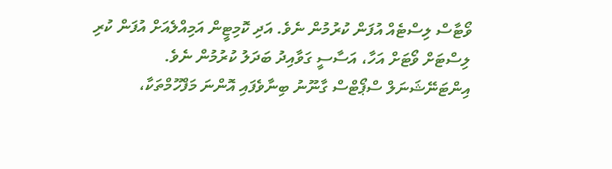ވޯޓާސް ލިސްޓެއް އުފަން ކުރުމުން ނެވެ. އަދި ކޮމިޓީން އަމިއްލެއަށް އުފަން ކުރި ލިސްޓަށް ވޯޓަށް އަހާ، އަސާސީ ގަވާއިދު ބަދަލު ކުރުމުން ނެވެ.
އިންޓަނޭޝަނަލް ސްޕޯޓްސް ގާނޫނު ބިނާވެފައި އޮންނަ މަފްހޫމްތަކާ،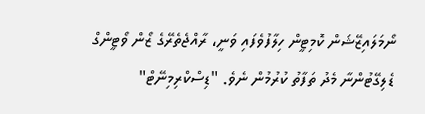ނޯމަލައިޒޭޝަން ކޮމިޓީން ހިލާފުވެފައި ވަނީ، ރާއްޖެތެރޭގެ ޒޯން ވޯޓީންގް ޑެލިގޭޓުންނާ މެދު ތަފާތު ކުރުމުން ނެވެ. "ޑިސްކްރިމިނޭޓް"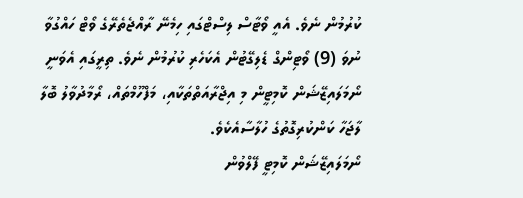ކުރުމުން ނެވެ. އެއީ ވޯޓާސް ލިސްޓްގައި ހިމެނޭ ރާއްޖެތެރޭގެ ވޯޓް ހައްގުވާ ނުވަ (9) ވޯޓިންގް ޑެލިގޭޓުން އެކަހެރި ކުރުމުން ނެވެ. ތިރީގައި އެވަނީ ނޯމަލައިޒޭޝަން ކޮމިޓީން މި އިޖްރާއަތްތަކާއި، މަފްހޫމްތައް، ރޯމާދުވާލު ބޮލާ ލާޖަހާ ކަންކުރިގޮތުގެ ހުލާސާއެކެވެ.
ނޯމަލައިޒޭޝަން ކޮމިޓީ ފޭލްވުން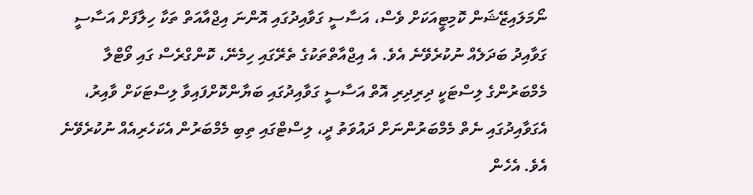ނޯމަލައިޒޭޝަން ކޮމިޓީއަކަށް ވެސް، އަސާސީ ގަވާއިދުގައި އޮންނަ އިޖްއާއަތް ތަކާ ހިލާފަށް އަސާސީ ގަވާއިދު ބަދަލެއް ނުކުރެވޭނެ އެވެ. އެ އިޖްއާތްތަކުގެ ތެރޭގައި ހިމެނޭ، ކޮންގްރެސް ގައި ވޯޓްލާ މެމްބަރުންގެ ލިސްޓަކީ ދިރިދިރި އޮތް އަސާސީ ގަވާއިދުގައި ބަޔާންކޮށްފައިވާ ލިސްޓަކަށް ވާއިރު، އެގަވާއިދުގައި ނެތް މެމްބަރުންނަށް ދައުވަތު ދީ، ލިސްޓްގައި ތިބި މެމްބަރުން އެކަހެރިއެއް ނުކުރެވޭނެ އެވެ. އެހެން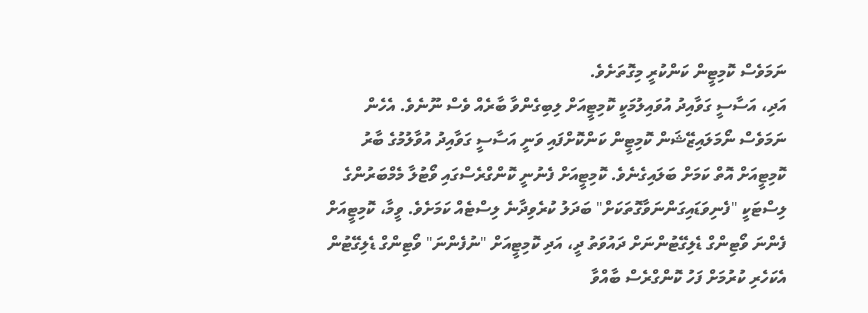ނަމަވެސް ކޮމިޓީން ކަންކުރީ މިގޮތަށެވެ.
އަދި، އަސާސީ ގަވާއިދު އުވައިލުމަކީ ކޮމިޓީއަށް ލިބިގެންވާ ބާރެއް ވެސް ނޫނެވެ. އެހެން ނަމަވެސް ނޯމަލައިޒޭޝަން ކޮމިޓީން ކަންކޮށްފައި ވަނީ އަސާސީ ގަވާއިދު އުވާލުމުގެ ބާރު ކޮމިޓީއަށް އޮތް ކަމަށް ބަލައިގެނެވެ. ކޮމިޓީއަށް ފެނުނީ ކޮންގްރެސްގައި ވޯޓުލާ މެމްބަރުންގެ ލިސްޓަކީ "ފެނިވަޑައިގަންނަވާގޮތަކަށް" ބަދަލު ކުރެވިދާނެ ލިސްޓެއް ކަމަށެވެ. ވީމާ، ކޮމިޓީއަށް ފެންނަ ވޯޓިންގް ޑެލިގޭޓުންނަށް ދައުވަތު ދީ، އަދި ކޮމިޓީއަށް "ނުފެންނަ" ވޯޓިންގް ޑެލިގޭޓުން އެކަހެރި ކުރުމަށް ފަހު ކޮންގްރެސް ބާއްވާ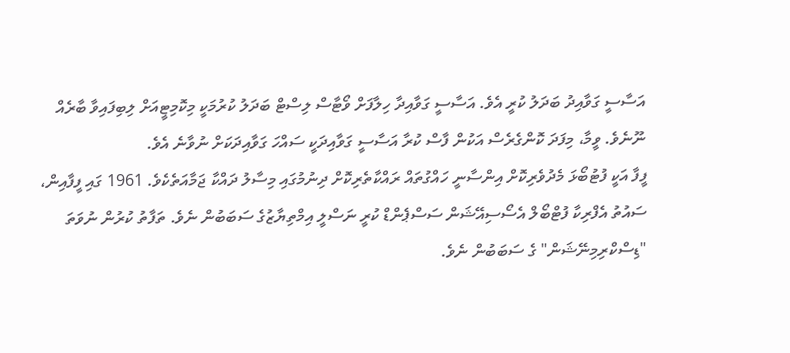އަސާސީ ގަވާއިދު ބަދަލު ކުރީ އެވެ. އަސާސީ ގަވާއިދާ ހިލާފަށް ވޯޓާސް ލިސްޓް ބަދަލު ކުރުމަކީ މިކޮމިޓީއަށް ލިބިފައިވާ ބާރެއް ނޫނެވެ. ވީމާ، މިފަދަ ކޮންގެރެސް އަކުން ފާސް ކުރާ އަސާސީ ގަވާއިދަކީ ސައްހަ ގަވާއިދަކަށް ނުވާނެ އެވެ.
ފީފާ އަކީ ފުޓުބޯޅަ މެދުވެރިކޮށް އިންސާނީ ހައްގުތައް ރައްކާތެރިކޮށް ދިނުމުގައި މިސާލު ދައްކާ ޖަމާއަތެކެވެ. 1961 ގައި ފީފާއިން، ސައުތު އެފްރިކާ ފުޓްބޯލް އެސޯސިއޭޝަން ސަސްޕެންޑް ކުރީ ނަސްލީ އިމްތިޔާޒުގެ ސަބަބުން ނެވެ. ތަފާތު ކުރުން ނުވަތަ "ޑިސްކްރިމިނޭޝަން" ގެ ސަބަބުން ނެވެ.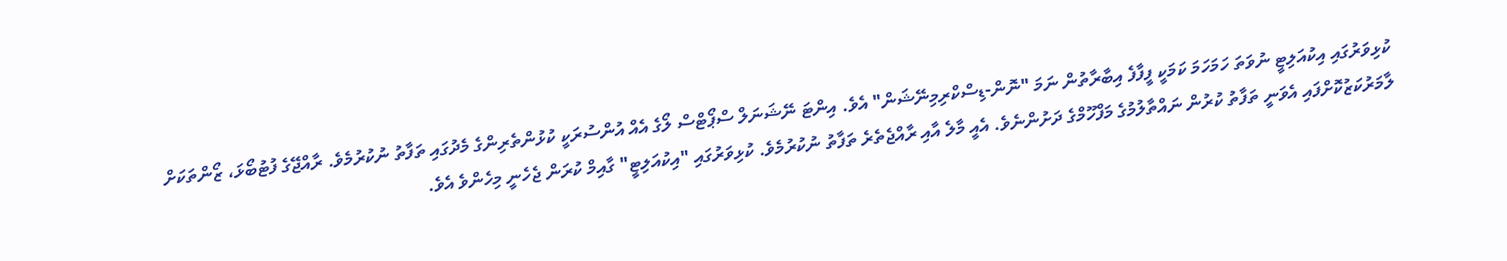ކުޅިވަރުގައި އިކުއަލިޓީ ނުވަތަ ހަމަހަމަ ކަމަކީ ފީފާފެ އިބާރާތުން ނަމަ "ނޮން-ޑިސްކްރިމިނޭޝަން" އެވެ. އިންޓަ ނޭޝަނަލް ސްޕޯޓްސް ލޯގެ އެއް އުންސުރަކީ ކުޅުންތެރިންގެ މެދުގައި ތަފާތު ނުކުރުމެވެ. ރާއްޖޭގެ ފުޓުބޯޅަ، ޒޯންތަކަށް ލާމަރުކަޒުކޮށްފައި އެވަނީ ތަފާތު ކުރުން ނައްތާލުމުގެ މަފްހޫމްގެ ދަށުންނެވެ. އެއީ މާލެ އާއި ރާއްޖެތެރެ ތަފާތު ނުކުރުމެވެ. ކުޅިވަރުގައި "އިކުއަލިޓީ" ގާއިމް ކުރަން ޖެހެނީ މިހެންވެ އެވެ.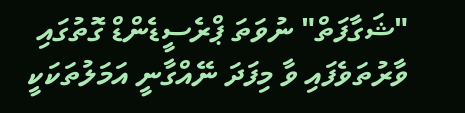"ޝަގާފަތް" ނުވަތަ ޕްރެސީޑެންޑް ގޮތުގައި ވާރުތަވެފައި ވާ މިފަދަ ނޭއްގާނީ އަމަލުތަކަކީ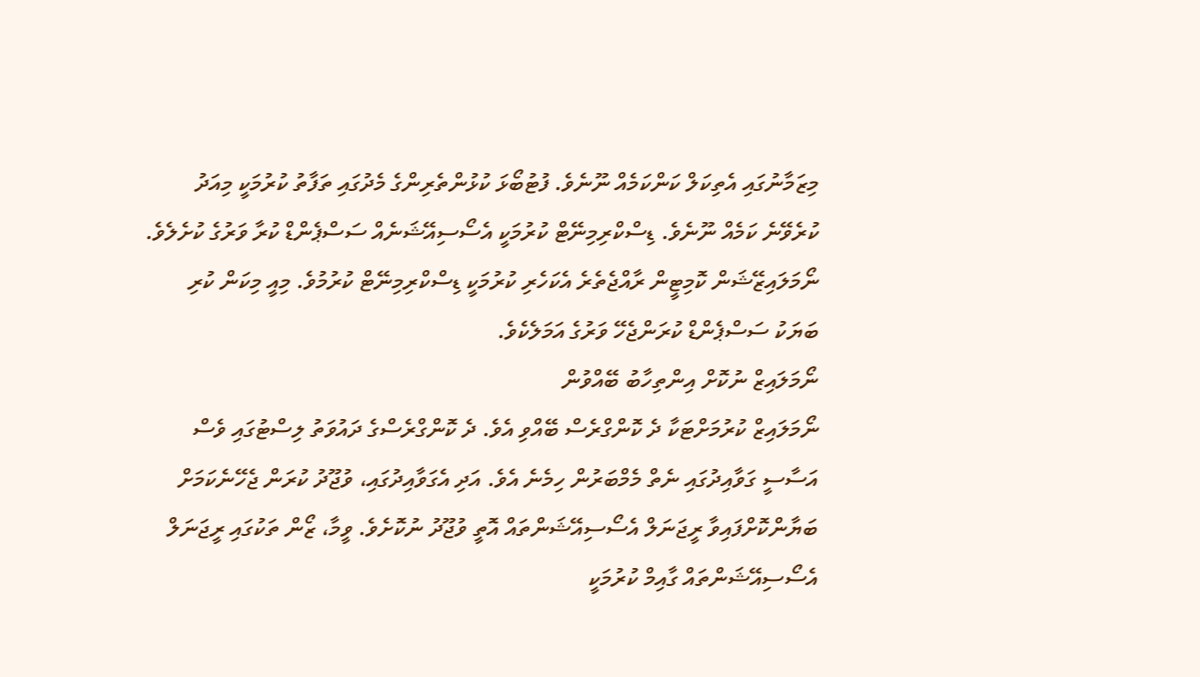މިޒަމާނުގައި އެތިކަލް ކަންކަމެއް ނޫނެވެ. ފުޓުބޯޅަ ކުޅުންތެރިންގެ މެދުގައި ތަފާތު ކުރުމަކީ މިއަދު ކުރެވޭނެ ކަމެއް ނޫނެވެ. ޑިސްކްރިމިނޭޓް ކުރުމަކީ އެސޯސިއޭޝަނެއް ސަސްޕެންޑް ކުރާ ވަރުގެ ކުށެލެވެ. ނޯމަލައިޒޭޝަން ކޮމިޓީން ރާއްޖެތެރެ އެކަހެރި ކުރުމަކީ ޑިސްކްރިމިނޭޓް ކުރުމުވެ. މިއީ މިކަން ކުރި ބަޔަކު ސަސްޕެންޑް ކުރަންޖެހޭ ވަރުގެ އަމަލެކެވެ.
ނޯމަލައިޒް ނުކޮށް އިންތިހާބު ބޭއްވުން
ނޯމަލައިޒް ކުރުމަށްޓަކާ ދެ ކޮންގްރެސް ބޭއްވި އެވެ. ދެ ކޮންގްރެސްގެ ދައުވަތު ލިސްޓުގައި ވެސް އަސާސީ ގަވާއިދުގައި ނެތް މެމްބަރުން ހިމެނެ އެވެ. އަދި އެގަވާއިދުގައި، ވުޖޫދު ކުރަން ޖެހޭނެކަމަށް ބަޔާންކޮށްފައިވާ ރީޖަނަލް އެސޯސިއޭޝަންތައް އޮތީ ވުޖޫދު ނުކޮށެވެ. ވީމާ، ޒޯން ތަކުގައި ރީޖަނަލް އެސޯސިއޭޝަންތައް ގާއިމް ކުރުމަކީ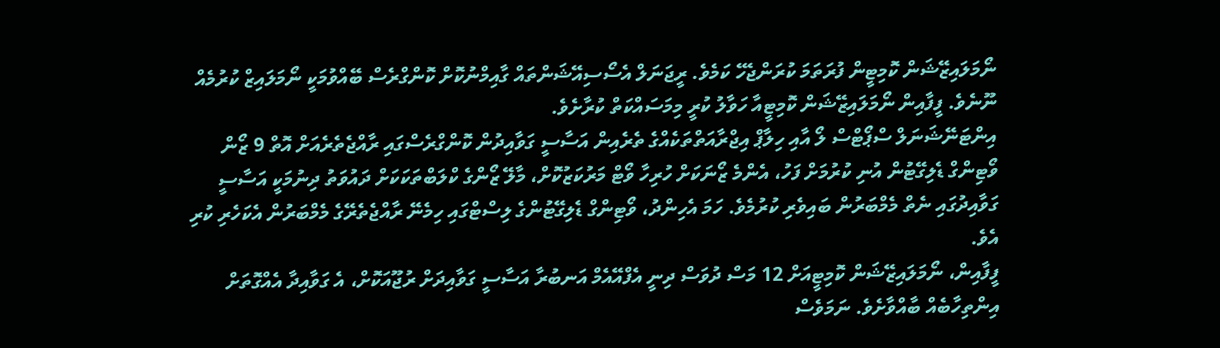ނޯމަލައިޒޭޝަން ކޮމިޓީން ފުރަތަމަ ކުރަންޖެހޭ ކަމެވެ. ރީޖަނަލް އެސޯސިއޭޝަންތައް ގާއިމްނުކޮށް ކޮންގްރެސް ބޭއްވުމަކީ ނޯމަލައިޒް ކުރުމެއް ނޫނެވެ. ފީފާއިން ނޯމަލައިޒޭޝަން ކޮމިޓީއާ ހަވާލު ކުރީ މިމަސައްކަތް ކުރާށެވެ.
އިންޓަނޭޝަނަލް ސްޕޯޓްސް ލޯ އާއި ހިލާޕް އިޖްރާއަތްތަކެއްގެ ތެރެއިން އަސާސީ ގަވާއިދުން ކޮންގްރެސްގައި ރާއްޖެތެރެއަށް އޮތް 9 ޒޯން ވޯޓިންގް ޑެލިގޭޓުން އުނި ކުރުމަށް ފަހު، އެންމެ ޒޯނަކަށް ހުރިހާ ވޯޓް މަރުކަޒުކޮށް، މާލޭ ޒޯންގެ ކްލަބްތަކަކަށް ދައުވަތު ދިނުމަކީ އަސާސީ ގަވާއިދުގައި ނެތް މެމްބަރުން ބައިވެރި ކުރުމެވެ. ހަމަ އެހިންދު، ވޯޓިންގް ޑެލިގޭޓުންގެ ލިސްޓްގައި ހިމެނޭ ރާއްޖެތެރޭގެ މެމްބަރުން އެކަހެރި ކުރި އެވެ.
ފީފާއިން، ނޯމަލައިޒޭޝަން ކޮމިޓީއަށް 12 މަސް ދުވަސް ދިނީ އެފްއޭއެމް އަނބުރާ އަސާސީ ގަވާއިދަށް ރުޖޫއަކޮށް، އެ ގަވާއިދާ އެއްގޮތަށް އިންތިހާބެއް ބާއްވާށެވެ. ނަމަވެސް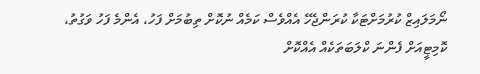ނޯމަލައިޒް ކުރުމަށްޓަކާ ކުރަންޖެހޭ އެއްވެސް ކަމެއް ނުކޮށް ތިބުމަށް ފަހު، އެންމެ ފަހު ވަގުތު، ކޮމިޓީއަށް ފެންނަ ކްލަބަތަކެއް އެއްކޮށް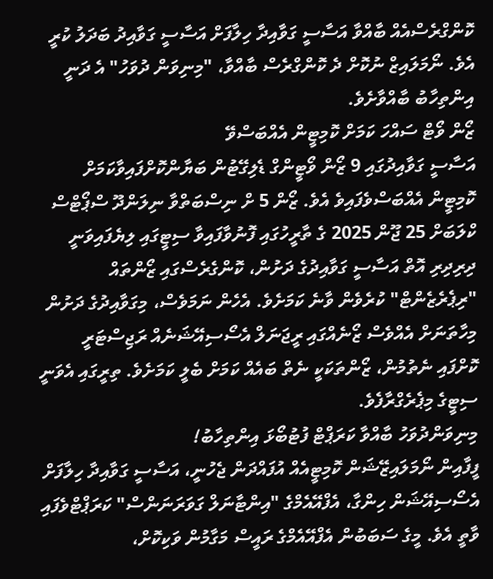ކޮންގްރެސްއެއް ބާއްވާ އަސާސީ ގަވާއިދާ ހިލާފަށް އަސާސީ ގަވާއިދު ބަދަލު ކުރީ އެވެ. ނޯމަލައިޒް ނުކޮށް ދެ ކޮންގްރެސް ބާއްވާ، "މިނިވަން ދުވަހު" އެ ދަނީ އިންތިހާބު ބާއްވާށެވެ.
ޒޯން ވޯޓް ސައްހަ ކަމަށް ކޮމިޓީން އެއްބަސްވޭ
އަސާސީ ގަވާއިދުގައި 9 ޒޯން ވޯޓީންގް ޑެލިގޭޓުން ބަޔާންކޮށްފައިވާކަމަށް ކޮމިޓީން އެއްބަސްވެފައިވެ އެވެ. ޒޯން 5 ށް ނިސްބަތްވާ ނިލަންދޫ ސްޕޯޓްސް ކްލަބަށް 25 ޖޫން 2025 ގެ ތާރީހުގައި ފޮނުވާފައިވާ ސިޓީގައި ލިޔެފައިވަނީ ދިރިދިރި އޮތް އަސާސީ ގަވާއިދުގެ ދަށުން، ކޮންގެރެސްގައި ޒޯންތައް "ރިޕެރެޒެންޓް" ކުރެވެން ވާނެ ކަމަށެވެ. އެހެން ނަމަވެސް، މިގަވާއިދުގެ ދަށުން މިހާތަނަށް އެއްވެސް ޒޯނެއްގައި ރީޖަނަލް އެސޯސިއޭޝަނެއް ރަޖިސްޓަރީ ކޮށްފައި ނެތުމުން، ޒޯންތަކަކީ ނެތް ބައެއް ކަމަށް ބެލީ ކަމަށެވެ. ތިރީގައި އެވަނީ ސިޓީގެ މިޕެރެގްރާފެވެ.
މިނިވަންދުވަހު ބާއްވާ ކަރަޕްޓް ފުޓުބޯޅަ އިންތިހާބު!
ފީފާއިން ނޯމަލައިޒޭޝަން ކޮމިޓީއެއް އުފައްދަން ޖެހުނީ، އަސާސީ ގަވާއިދާ ހިލާފަށް އެސޯސިއޭޝަން ހިންގާ، އެފްއޭއެމްގެ "އިންޓާނަލް ގަވަރަނަންސް" ކަރަޕްޓްވެފައި ވާތީ އެވެ. މީގެ ސަބަބުން އެފްއޭއެމްގެ ރައީސް މަގާމުން ވަކިކޮށް،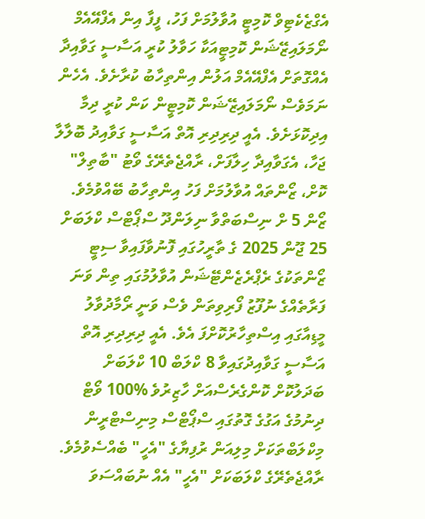އެގްޒެކެޓިވް ކޮމިޓީ އުވާލުމަށް ފަހު، ފީފާ އިން އެފްއޭއެމް ނޯމަލައިޒޭޝަން ކޮމިޓީއަކާ ހަވާލު ކުރީ އަސާސީ ގަވާއިދާ އެއްގޮތަށް އެފްއޭއެމް އަލުން އިންތިހާބު ކުރާށެވެ. އެހެން ނަމަވެސް ނޯމަލައިޒޭޝަން ކޮމިޓީން ކަން ކުރީ ދިމާ އިދިކޮޅަށެވެ. އެއީ ދިރިދިރި އޮތް އަސާސީ ގަވާއިދު ބޮލާލާ ޖަހާ، އެގަވާއިދާ ހިލާފަށް، ރާއްޖެތެރޭގެ ވޯޓު "ބާތިލް" ކޮށް، ޒޯންތައް އުވާލުމަށް ފަހު އިންތިހާބު ބޭއްވުމެވެ.
ޒޯން 5 ށް ނިސްބަތްވާ ނިލަންދޫ ސްޕޯޓްސް ކްލަބަށް 25 ޖޫން 2025 ގެ ތާރީހުގައި ފޮނުވާފައިވާ ސިޓީ
ޒޯންތަކުގެ ރެޕްރެޒެންޓޭޝަން އުވާލުމުގައި ތިން ވަނަ ފަރާތެއްގެ ނުފޫޒު ފޯރިވިތަން ވެސް ވަނީ ރޯމާދުވާލު މީޑިއާގައި އިސްތިހާރުކޮށްފަ އެވެ. އެއީ ދިރިދިރި އޮތް އަސާސީ ގަވާއިދުގައިވާ 8 ކްލަބް 10 ކްލަބަށް ބަދަލުކޮށް ކޮންގެރެސްއަށް ހާޒިރުވެ %100 ވޯޓް ދިނުމުގެ އަގުގެ ގޮތުގައި ސްޕޯޓްސް މިނިސްޓްރީން މިކްލަބްތަކަށް މިލިއަން ރުފިޔާގެ "އެހީ" ބެއްސެވުމެވެ. ރާއްޖެތެރޭގެ ކްލަބަކަށް "އެހީ" އެއް ނުބައްސަވަ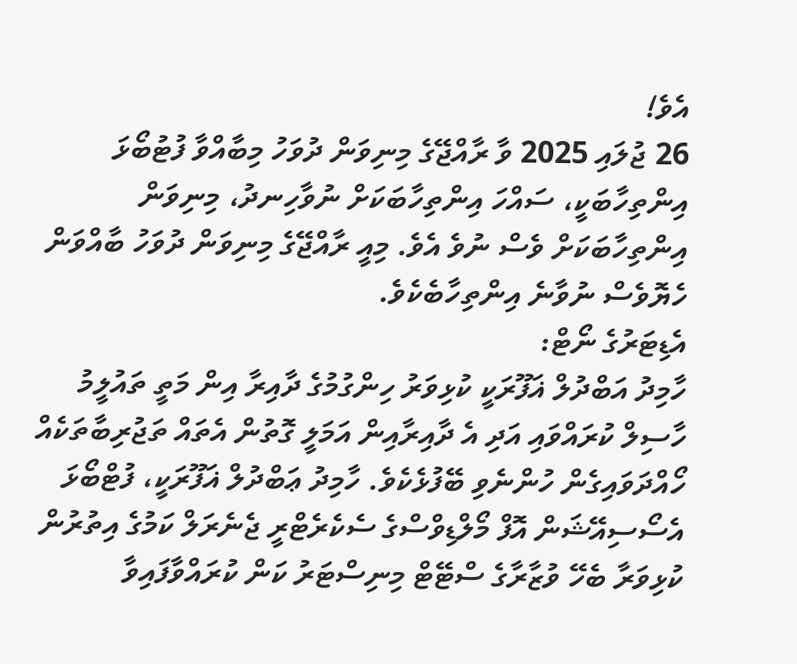އެވެ!
26 ޖުލައި 2025 ވާ ރާއްޖޭގެ މިނިވަން ދުވަހު މިބާއްވާ ފުޓުބޯޅަ އިންތިހާބަކީ، ސައްހަ އިންތިހާބަކަށް ނުވާހިނދު، މިނިވަން އިންތިހާބަކަށް ވެސް ނުވެ އެވެ. މިއީ ރާއްޖޭގެ މިނިވަން ދުވަހު ބާއްވަން ހެޔޮވެސް ނުވާނެ އިންތިހާބެކެވެ.
އެޑިޓަރުގެ ނޯޓް:
ހާމިދު އަބްދުލް ޣަފޫރަކީ ކުޅިވަރު ހިންގުމުގެ ދާއިރާ އިން މަތީ ތައުލީމު ހާސިލް ކުރައްވައި އަދި އެ ދާއިރާއިން އަމަލީ ގޮތުން އެތައް ތަޖުރިބާތަކެއް ހޯއްދަވައިގެން ހުންނެވި ބޭފުޅެކެވެ. ހާމިދު ޢަބްދުލް ޣަފޫރަކީ، ފުޓްބޯޅަ އެސޯސިއޭޝަން އޮފް މޯލްޑިވްސްގެ ސެކެރެޓްރީ ޖެނެރަލް ކަމުގެ އިތުރުން ކުޅިވަރާ ބެހޭ ވުޒާރާގެ ސްޓޭޓް މިނިސްޓަރު ކަން ކުރައްވާފައިވާ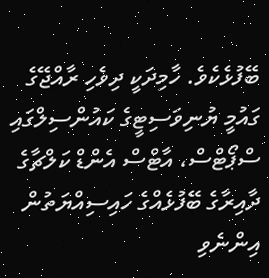ބޭފުޅެކެވެ. ހާމިދަކީ ދިވެހި ރާއްޖޭގެ ގައުމީ ޔުނިވަސިޓީގެ ކައުންސިލްގައި ސްޕޯޓްސް، އާޓްސް އެންޑް ކަލްޗާގެ ދާއިރާގެ ބޭފުޅެއްގެ ހައިސިއްޔަތުން އިންނެވި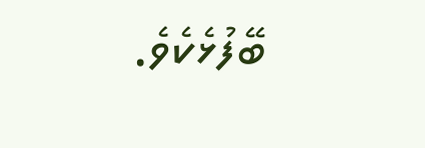ބޭފުޅެކެވެ.